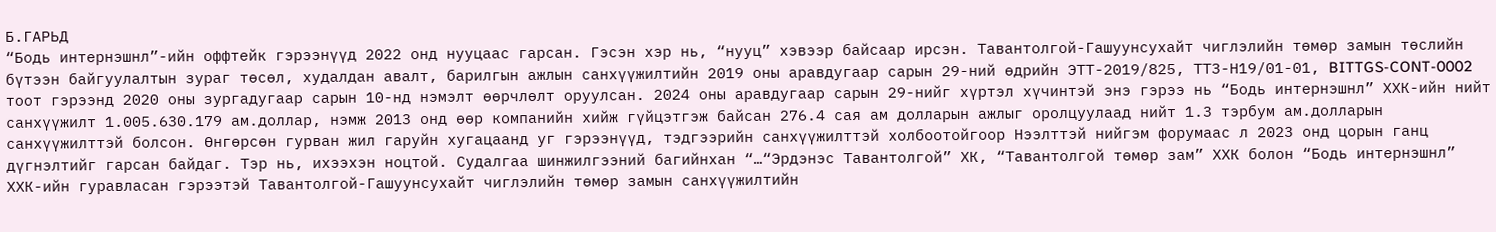Б.ГАРЬД
“Бодь интернэшнл”-ийн оффтейк гэрээнүүд 2022 онд нууцаас гарсан. Гэсэн хэр нь, “нууц” хэвээр байсаар ирсэн. Тавантолгой-Гашуунсухайт чиглэлийн төмөр замын төслийн бүтээн байгуулалтын зураг төсөл, худалдан авалт, барилгын ажлын санхүүжилтийн 2019 оны аравдугаар сарын 29-ний өдрийн ЭТТ-2019/825, ТТЗ-Н19/01-01, BITTGS-CONT-0002 тоот гэрээнд 2020 оны зургадугаар сарын 10-нд нэмэлт өөрчлөлт оруулсан. 2024 оны аравдугаар сарын 29-нийг хүртэл хүчинтэй энэ гэрээ нь “Бодь интернэшнл” ХХК-ийн нийт санхүүжилт 1.005.630.179 ам.доллар, нэмж 2013 онд өөр компанийн хийж гүйцэтгэж байсан 276.4 сая ам долларын ажлыг оролцуулаад нийт 1.3 тэрбум ам.долларын санхүүжилттэй болсон. Өнгөрсөн гурван жил гаруйн хугацаанд уг гэрээнүүд, тэдгээрийн санхүүжилттэй холбоотойгоор Нээлттэй нийгэм форумаас л 2023 онд цорын ганц дүгнэлтийг гарсан байдаг. Тэр нь, ихээхэн ноцтой. Судалгаа шинжилгээний багийнхан “…“Эрдэнэс Тавантолгой” ХК, “Тавантолгой төмөр зам” ХХК болон “Бодь интернэшнл” ХХК-ийн гуравласан гэрээтэй Тавантолгой-Гашуунсухайт чиглэлийн төмөр замын санхүүжилтийн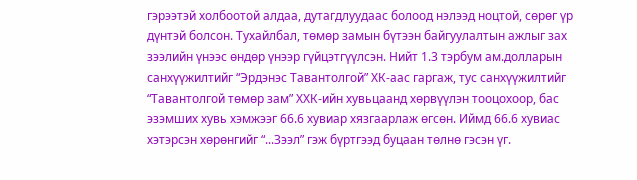гэрээтэй холбоотой алдаа, дутагдлуудаас болоод нэлээд ноцтой, сөрөг үр дүнтэй болсон. Тухайлбал, төмөр замын бүтээн байгуулалтын ажлыг зах зээлийн үнээс өндөр үнээр гүйцэтгүүлсэн. Нийт 1.3 тэрбум ам.долларын санхүүжилтийг “Эрдэнэс Тавантолгой” ХК-аас гаргаж, тус санхүүжилтийг “Тавантолгой төмөр зам” ХХК-ийн хувьцаанд хөрвүүлэн тооцохоор, бас эзэмших хувь хэмжээг 66.6 хувиар хязгаарлаж өгсөн. Иймд 66.6 хувиас хэтэрсэн хөрөнгийг “...Зээл” гэж бүртгээд буцаан төлнө гэсэн үг.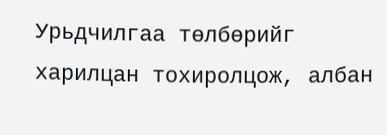Урьдчилгаа төлбөрийг харилцан тохиролцож, албан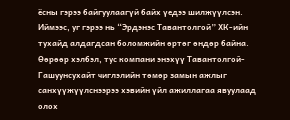ёсны гэрээ байгуулаагүй байх үедээ шилжүүлсэн. Иймээс, уг гэрээ нь “Эрдэнэс Тавантолгой” ХК-ийн тухайд алдагдсан боломжийн өртөг өндөр байна. Өөрөөр хэлбэл, тус компани энэхүү Тавантолгой-Гашуунсухайт чиглэлийн төмөр замын ажлыг санхүүжүүлснээрээ хэвийн үйл ажиллагаа явуулаад олох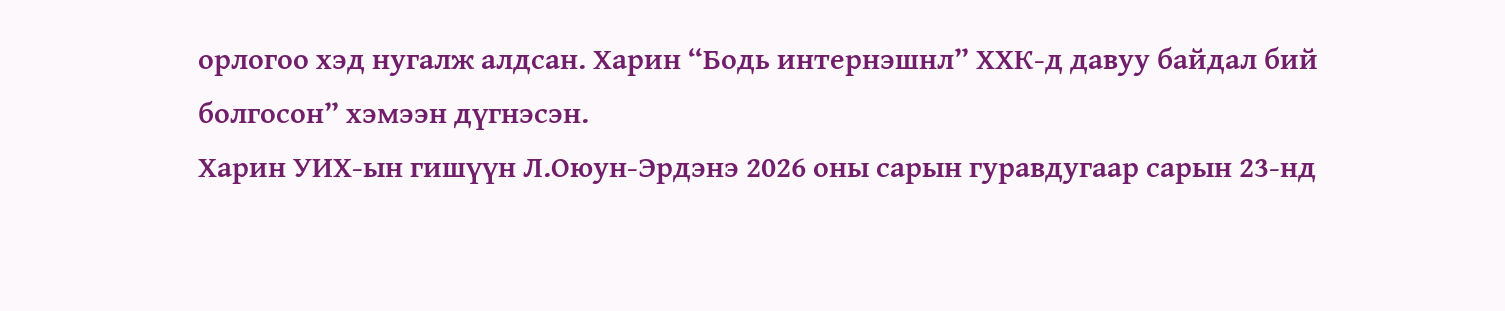орлогоо хэд нугалж алдсан. Харин “Бодь интернэшнл” ХХК-д давуу байдал бий болгосон” хэмээн дүгнэсэн.
Харин УИХ-ын гишүүн Л.Оюун-Эрдэнэ 2026 оны сарын гуравдугаар сарын 23-нд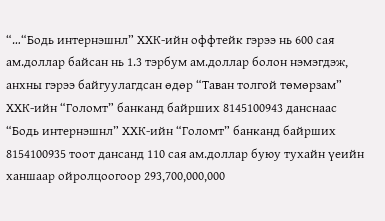“…“Бодь интернэшнл” ХХК-ийн оффтейк гэрээ нь 600 сая ам.доллар байсан нь 1.3 тэрбум ам.доллар болон нэмэгдэж, анхны гэрээ байгуулагдсан өдөр “Таван толгой төмөрзам” ХХК-ийн “Голомт” банканд байрших 8145100943 данснаас “Бодь интернэшнл” ХХК-ийн “Голомт” банканд байрших 8154100935 тоот дансанд 110 сая ам.доллар буюу тухайн үеийн ханшаар ойролцоогоор 293,700,000,000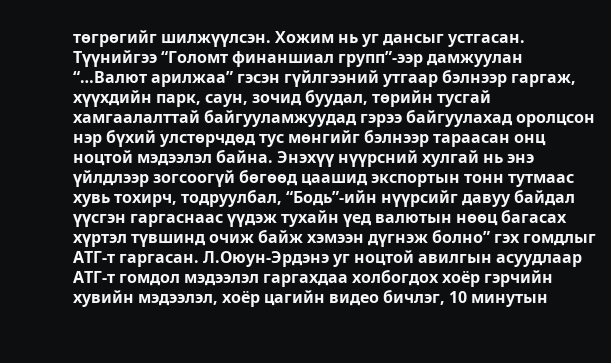төгрөгийг шилжүүлсэн. Хожим нь уг дансыг устгасан. Түүнийгээ “Голомт финаншиал групп”-ээр дамжуулан “…Валют арилжаа” гэсэн гүйлгээний утгаар бэлнээр гаргаж, хүүхдийн парк, саун, зочид буудал, төрийн тусгай хамгаалалттай байгууламжуудад гэрээ байгуулахад оролцсон нэр бүхий улстөрчдөд тус мөнгийг бэлнээр тараасан онц ноцтой мэдээлэл байна. Энэхүү нүүрсний хулгай нь энэ үйлдлээр зогсоогүй бөгөөд цаашид экспортын тонн тутмаас хувь тохирч, тодруулбал, “Бодь”-ийн нүүрсийг давуу байдал үүсгэн гаргаснаас үүдэж тухайн үед валютын нөөц багасах хүртэл түвшинд очиж байж хэмээн дүгнэж болно” гэх гомдлыг АТГ-т гаргасан. Л.Оюун-Эрдэнэ уг ноцтой авилгын асуудлаар АТГ-т гомдол мэдээлэл гаргахдаа холбогдох хоёр гэрчийн хувийн мэдээлэл, хоёр цагийн видео бичлэг, 10 минутын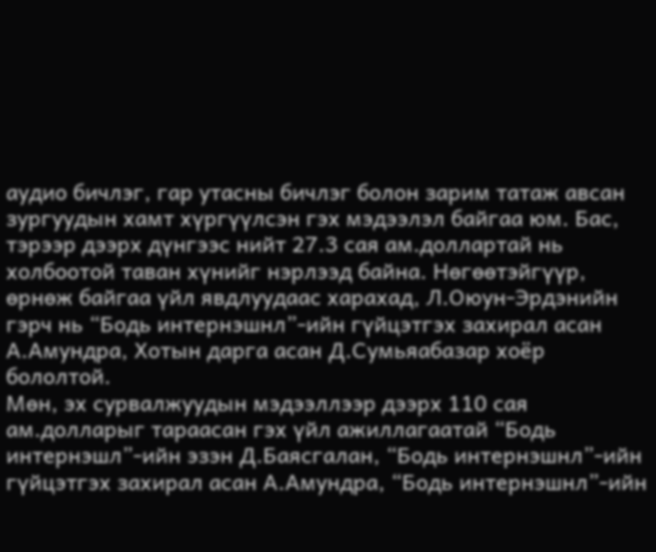аудио бичлэг, гар утасны бичлэг болон зарим татаж авсан зургуудын хамт хүргүүлсэн гэх мэдээлэл байгаа юм. Бас, тэрээр дээрх дүнгээс нийт 27.3 сая ам.доллартай нь холбоотой таван хүнийг нэрлээд байна. Нөгөөтэйгүүр, өрнөж байгаа үйл явдлуудаас харахад, Л.Оюун-Эрдэнийн гэрч нь “Бодь интернэшнл”-ийн гүйцэтгэх захирал асан А.Амундра, Хотын дарга асан Д.Сумьяабазар хоёр бололтой.
Мөн, эх сурвалжуудын мэдээллээр дээрх 110 сая ам.долларыг тараасан гэх үйл ажиллагаатай “Бодь интернэшл”-ийн эзэн Д.Баясгалан, “Бодь интернэшнл”-ийн гүйцэтгэх захирал асан А.Амундра, “Бодь интернэшнл”-ийн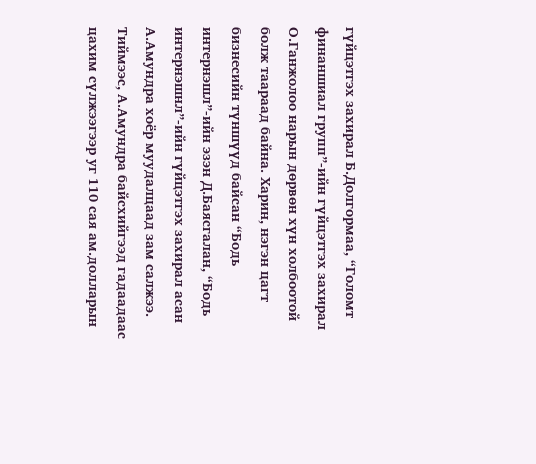гүйцэтгэх захирал Б.Долгормаа, “Голомт финаншиал групп”-ийн гүйцэтгэх захирал О.Ганжолоо нарын дөрвөн хүн холбоотой болж таараад байна. Харин, нэгэн цагт бизнесийн түншүүд байсан “Бодь интернэшл”-ийн эзэн Д.Баясгалан, “Бодь интернэшнл”-ийн гүйцэтгэх захирал асан А.Амундра хоёр муудалцаад зам салжээ. Тиймээс, А.Амундра байсхийгээд гадаадаас цахим сүлжээгээр уг 110 сая ам.долларын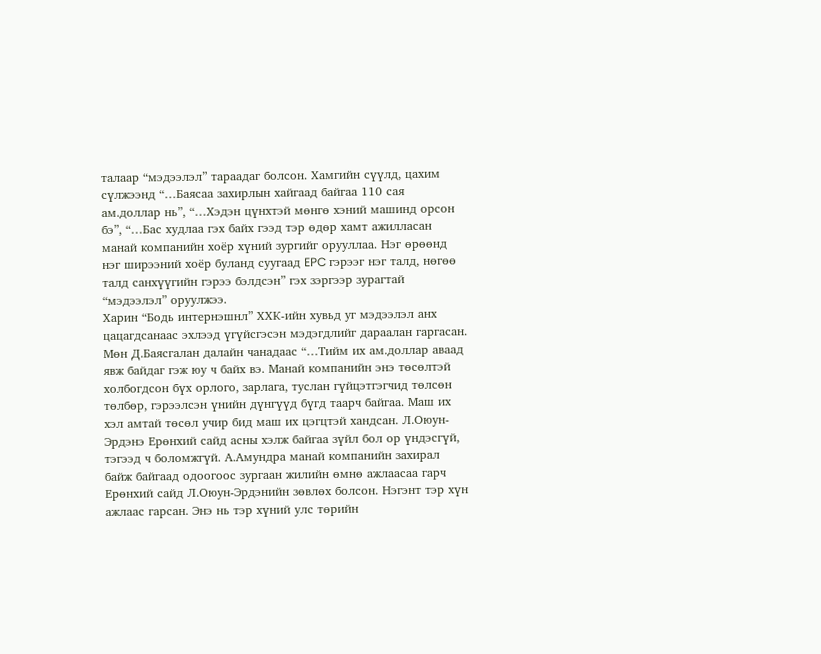талаар “мэдээлэл” тараадаг болсон. Хамгийн сүүлд, цахим сүлжээнд “…Баясаа захирлын хайгаад байгаа 110 сая ам.доллар нь”, “…Хэдэн цүнхтэй мөнгө хэний машинд орсон бэ”, “…Бас худлаа гэх байх гээд тэр өдөр хамт ажилласан манай компанийн хоёр хүний зургийг орууллаа. Нэг өрөөнд нэг ширээний хоёр буланд суугаад EPC гэрээг нэг талд, нөгөө талд санхүүгийн гэрээ бэлдсэн” гэх зэргээр зурагтай “мэдээлэл” оруулжээ.
Харин “Бодь интернэшнл” ХХК-ийн хувьд уг мэдээлэл анх цацагдсанаас эхлээд үгүйсгэсэн мэдэгдлийг дараалан гаргасан. Мөн Д.Баясгалан далайн чанадаас “…Тийм их ам.доллар аваад явж байдаг гэж юу ч байх вэ. Манай компанийн энэ төсөлтэй холбогдсон бүх орлого, зарлага, туслан гүйцэтгэгчид төлсөн төлбөр, гэрээлсэн үнийн дүнгүүд бүгд таарч байгаа. Маш их хэл амтай төсөл учир бид маш их цэгцтэй хандсан. Л.Оюун-Эрдэнэ Ерөнхий сайд асны хэлж байгаа зүйл бол ор үндэсгүй, тэгээд ч боломжгүй. А.Амундра манай компанийн захирал байж байгаад одоогоос зургаан жилийн өмнө ажлаасаа гарч Ерөнхий сайд Л.Оюун-Эрдэнийн зөвлөх болсон. Нэгэнт тэр хүн ажлаас гарсан. Энэ нь тэр хүний улс төрийн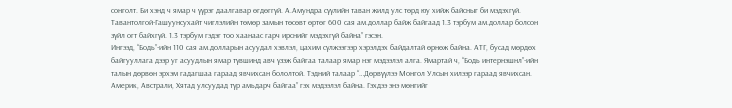сонголт. Би хэнд ч ямар ч үүрэг даалгавар өгдөггүй. А.Амундра сүүлийн таван жилд улс төрд юу хийж байсныг би мэдэхгүй. Тавантолгой-Гашуунсухайт чиглэлийн төмөр замын төсөвт өртөг 600 сая ам.доллар байж байгаад 1.3 тэрбум ам.доллар болсон зүйл огт байхгүй. 1.3 тэрбум гэдэг тоо хаанаас гарч ирснийг мэдэхгүй байна” гэсэн.
Ингээд, “Бодь”-ийн 110 сая ам.долларын асуудал хэвлэл, цахим сүлжээгээр хэрэлдэх байдалтай өрнөж байна. АТГ, бусад мөрдөх байгууллага дээр уг асуудлын ямар түвшинд авч үзэж байгаа талаар ямар нэг мэдээлэл алга. Ямартай ч, “Бодь интернэшнл”-ийн талын дөрвөн эрхэм гадагшаа гараад явчихсан бололтой. Тэдний талаар “…Дөрвүүлээ Монгол Улсын хилээр гараад явчихсан. Америк, Австрали, Хятад улсуудад түр амьдарч байгаа” гэх мэдээлэл байна. Гэхдээ энэ мөнгийг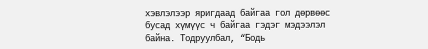хэвлэлээр яригдаад байгаа гол дөрвөөс бусад хүмүүс ч байгаа гэдэг мэдээлэл байна. Тодруулбал, “Бодь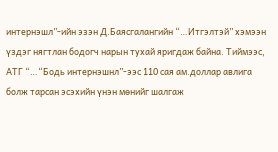интернэшл”-ийн эзэн Д.Баясгалангийн “…Итгэлтэй” хэмээн үздэг нягтлан бодогч нарын тухай яригдаж байна. Тиймээс, АТГ “…“Бодь интернэшнл”-ээс 110 сая ам.доллар авлига болж тарсан эсэхийн үнэн мөнийг шалгаж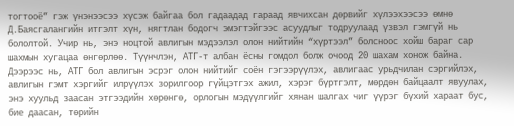тогтооё” гэж үнэнээсээ хүсэж байгаа бол гадаадад гараад явчихсан дөрвийг хүлээхээсээ өмнө Д.Баясгалангийн итгэлт хүн, нягтлан бодогч эмэгтэйгээс асуудлыг тодруулаад үзвэл гэмгүй нь бололтой. Учир нь, энэ ноцтой авлигын мэдээлэл олон нийтийн “хүртээл” болсноос хойш бараг сар шахмын хугацаа өнгөрлөө. Түүнчлэн, АТГ-т албан ёсны гомдол болж очоод 20 шахам хонож байна. Дээрээс нь, АТГ бол авлигын эсрэг олон нийтийг соён гэгээрүүлэх, авлигаас урьдчилан сэргийлэх, авлигын гэмт хэргийг илрүүлэх зорилгоор гүйцэтгэх ажил, хэрэг бүртгэлт, мөрдөн байцаалт явуулах, энэ хуульд заасан этгээдийн хөрөнгө, орлогын мэдүүлгийг хянан шалгах чиг үүрэг бүхий хараат бус, бие даасан, төрийн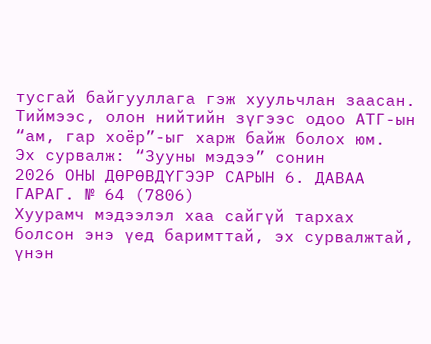тусгай байгууллага гэж хуульчлан заасан. Тиймээс, олон нийтийн зүгээс одоо АТГ-ын “ам, гар хоёр”-ыг харж байж болох юм.
Эх сурвалж: “Зууны мэдээ” сонин
2026 ОНЫ ДӨРӨВДҮГЭЭР САРЫН 6. ДАВАА ГАРАГ. № 64 (7806)
Хуурамч мэдээлэл хаа сайгүй тархах болсон энэ үед баримттай, эх сурвалжтай, үнэн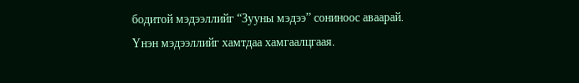бодитой мэдээллийг “Зууны мэдээ” сониноос аваарай.
Үнэн мэдээллийг хамтдаа хамгаалцгаая.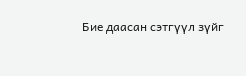Бие даасан сэтгүүл зүйг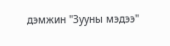дэмжин "Зууны мэдээ"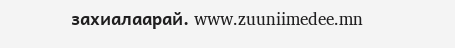захиалаарай. www.zuuniimedee.mn